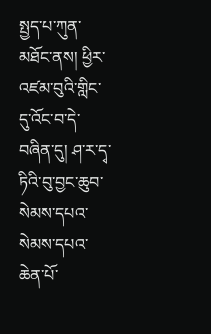སྤྱད་པ་ཀུན་མཐོང་ནས། ཕྱིར་འཛམ་བུའི་གླིང་དུ་འོང་བ་དེ་བཞིན་དུ། ཤ་ར་དྭ་ཏིའི་བུ་བྱང་ཆུབ་སེམས་དཔའ་སེམས་དཔའ་ཆེན་པོ་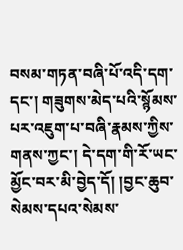བསམ་གཏན་བཞི་པོ་འདི་དག་དང་། གཟུགས་མེད་པའི་སྙོམས་པར་འཇུག་པ་བཞི་རྣམས་ཀྱིས་གནས་ཀྱང་། དེ་དག་གི་རོ་ཡང་མྱོང་བར་མི་བྱེད་དོ། །བྱང་ཆུབ་སེམས་དཔའ་སེམས་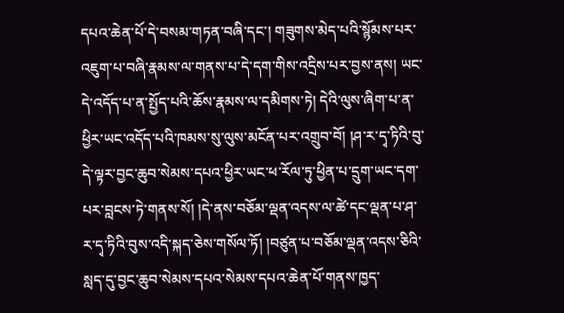དཔའ་ཆེན་པོ་དེ་བསམ་གཏན་བཞི་དང་། གཟུགས་མེད་པའི་སྙོམས་པར་འཇུག་པ་བཞི་རྣམས་ལ་གནས་པ་དེ་དག་གིས་འདྲིས་པར་བྱས་ནས། ཡང་དེ་འདོད་པ་ན་སྤྱོད་པའི་ཆོས་རྣམས་ལ་དམིགས་ཏེ། དེའི་ལུས་ཞིག་པ་ན་ཕྱིར་ཡང་འདོད་པའི་ཁམས་སུ་ལུས་མངོན་པར་འགྲུབ་བོ། །ཤ་ར་དྭ་ཏིའི་བུ་དེ་ལྟར་བྱང་ཆུབ་སེམས་དཔའ་ཕྱིར་ཡང་ཕ་རོལ་ཏུ་ཕྱིན་པ་དྲུག་ཡང་དག་པར་བླངས་ཏེ་གནས་སོ། །དེ་ནས་བཅོམ་ལྡན་འདས་ལ་ཚེ་དང་ལྡན་པ་ཤ་ར་དྭ་ཏིའི་བུས་འདི་སྐད་ཅེས་གསོལ་ཏོ། །བཙུན་པ་བཅོམ་ལྡན་འདས་ཅིའི་སླད་དུ་བྱང་ཆུབ་སེམས་དཔའ་སེམས་དཔའ་ཆེན་པོ་གནས་ཁྱད་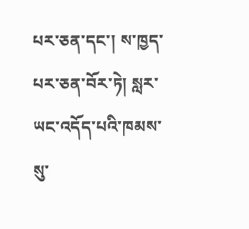པར་ཅན་དང་། ས་ཁྱད་པར་ཅན་བོར་ཏེ། སླར་ཡང་འདོད་པའི་ཁམས་སུ་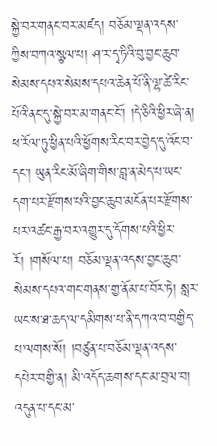སྐྱེ་བར་གནང་བར་མཛད། བཅོམ་ལྡན་འདས་ཀྱིས་བཀའ་སྩལ་པ། ཤ་ར་དྭ་ཏིའི་བུ་བྱང་ཆུབ་སེམས་དཔའ་སེམས་དཔའ་ཆེན་པོ་ནི་ལྷ་ཚེ་རིང་པོའི་ནང་དུ་སྐྱེ་བར་མ་གནང་ངོ་། །དེ་ཅིའི་ཕྱིར་ཞེ་ན། ཕ་རོལ་ཏུ་ཕྱིན་པའི་ཕྱོགས་རིང་བར་བྱེད་དུ་འོང་བ་དང་། ཡུན་རིང་མོ་ཞིག་གིས་བླ་ན་མེད་པ་ཡང་དག་པར་རྫོགས་པའི་བྱང་ཆུབ་མངོན་པར་རྫོགས་པར་འཚང་རྒྱ་བར་འགྱུར་དུ་དོགས་པའི་ཕྱིར་རོ། །གསོལ་པ། བཅོམ་ལྡན་འདས་བྱང་ཆུབ་སེམས་དཔའ་གང་གནས་གྱ་ནོམ་པ་བོར་ཏེ། སླར་ཡང་ས་ཐ་ཆད་ལ་དམིགས་པ་ནི་དཀའ་བ་བགྱིད་པ་ལགས་སོ། །བཙུན་པ་བཅོམ་ལྡན་འདས་དཔེར་བགྱི་ན། མི་འདོད་ཆགས་དང་མ་བྲལ་བ། འདུན་པ་དང་མ་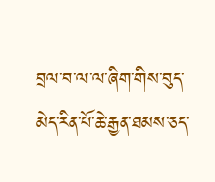བྲལ་བ་ལ་ལ་ཞིག་གིས་བུད་མེད་རིན་པོ་ཆེ་རྒྱན་ཐམས་ཅད་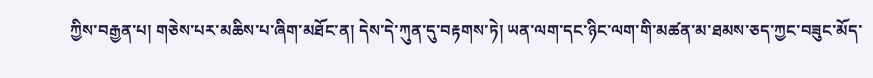ཀྱིས་བརྒྱན་པ། གཅེས་པར་མཆིས་པ་ཞིག་མཐོང་ན། དེས་དེ་ཀུན་དུ་བརྟགས་ཏེ། ཡན་ལག་དང་ཉིང་ལག་གི་མཚན་མ་ཐམས་ཅད་ཀྱང་བཟུང་མོད་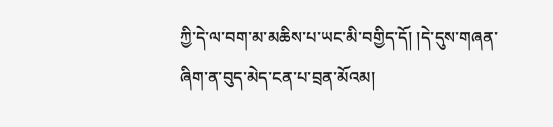ཀྱི་དེ་ལ་བག་མ་མཆིས་པ་ཡང་མི་བགྱིད་དོ། །དེ་དུས་གཞན་ཞིག་ན་བུད་མེད་ངན་པ་བྲན་མོའམ།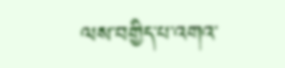ལས་བགྱིད་པ་འགའ་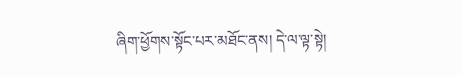ཞིག་ཕྱོགས་སྟོང་པར་མཐོང་ནས། དེ་ལ་ལྟ་སྟེ།